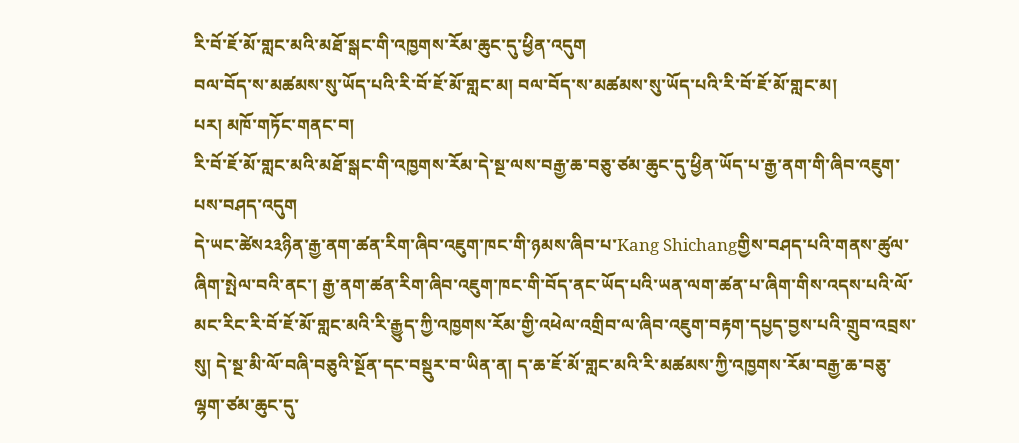རི་བོ་ཇོ་མོ་གླང་མའི་མཐོ་སྒང་གི་འཁྱགས་རོམ་ཆུང་དུ་ཕྱིན་འདུག
བལ་བོད་ས་མཚམས་སུ་ཡོད་པའི་རི་བོ་ཇོ་མོ་གླང་མ། བལ་བོད་ས་མཚམས་སུ་ཡོད་པའི་རི་བོ་ཇོ་མོ་གླང་མ།
པར། མཁོ་གཏོང་གནང་བ།
རི་བོ་ཇོ་མོ་གླང་མའི་མཐོ་སྒང་གི་འཁྱགས་རོམ་དེ་སྔ་ལས་བརྒྱ་ཆ་བཅུ་ཙམ་ཆུང་དུ་ཕྱིན་ཡོད་པ་རྒྱ་ནག་གི་ཞིབ་འཇུག་པས་བཤད་འདུག
དེ་ཡང་ཚེས༢༣ཉིན་རྒྱ་ནག་ཚན་རིག་ཞིབ་འཇུག་ཁང་གི་ཉམས་ཞིབ་པ་Kang Shichangགྱིས་བཤད་པའི་གནས་ཚུལ་ཞིག་སྤེལ་བའི་ནང་། རྒྱ་ནག་ཚན་རིག་ཞིབ་འཇུག་ཁང་གི་བོད་ནང་ཡོད་པའི་ཡན་ལག་ཚན་པ་ཞིག་གིས་འདས་པའི་ལོ་མང་རིང་རི་བོ་ཇོ་མོ་གླང་མའི་རི་རྒྱུད་ཀྱི་འཁྱགས་རོམ་གྱི་འཕེལ་འགྲིབ་ལ་ཞིབ་འཇུག་བརྟག་དཔྱད་བྱས་པའི་གྲུབ་འབྲས་སུ། དེ་སྔ་མི་ལོ་བཞི་བཅུའི་སྔོན་དང་བསྡུར་བ་ཡིན་ན། ད་ཆ་ཇོ་མོ་གླང་མའི་རི་མཚམས་ཀྱི་འཁྱགས་རོམ་བརྒྱ་ཆ་བཅུ་ལྷག་ཙམ་ཆུང་དུ་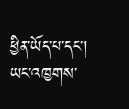ཕྱིན་ཡོད་པ་དང་། ཡང་འཁྱགས་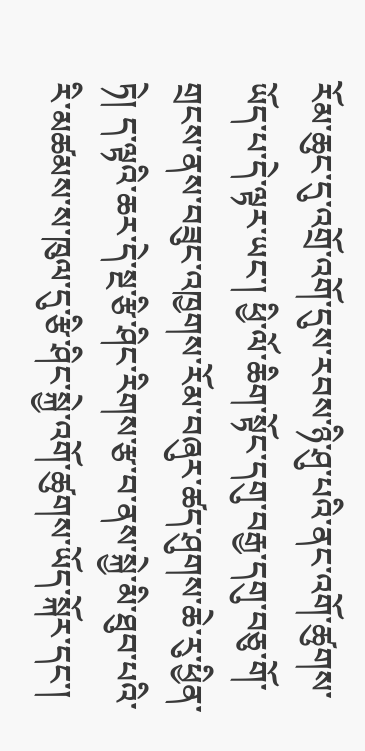རོམ་ཆུང་དུ་འགྲོ་འགོ་དུས་རབས་ཉི་ཤུ་པའི་ནང་འགོ་ཚུགས་ཡོད་པ་དེ་ལྟར་ཡང་། ཕྱི་ལོ་ཆིག་སྟོང་དགུ་བརྒྱ་དགུ་བཅུ་གོ་གྲངས་ནས་བཟུང་འཁྱགས་རོམ་བཞུར་ཚད་ཤུགས་ཆེ་རུ་ཕྱིན་ཏེ། ད་ལྟའི་ཆར་དེ་སྔ་རྩི་ཤིང་རིགས་རྩ་བ་ནས་སྐྱེ་མི་ཐུབ་པའི་རི་མཚམས་ས་ཁུལ་དུ་རྩི་ཤིང་སྐྱེ་འགོ་ཚུགས་ཡོད་སྐོར་དང་།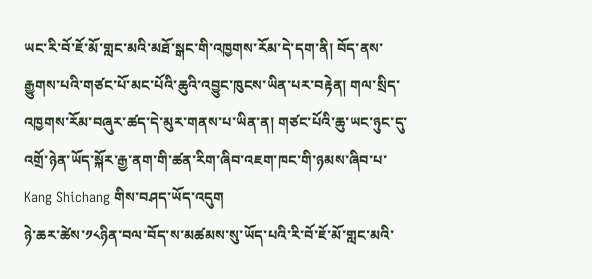ཡང་རི་བོ་ཇོ་མོ་གླང་མའི་མཐོ་སྒང་གི་འཁྱགས་རོམ་དེ་དག་ནི། བོད་ནས་རྒྱུགས་པའི་གཙང་པོ་མང་པོའི་ཆུའི་འབྱུང་ཁུངས་ཡིན་པར་བརྟེན། གལ་སྲིད་འཁྱགས་རོམ་བཞུར་ཚད་དེ་མུར་གནས་པ་ཡིན་ན། གཙང་པོའི་ཆུ་ཡང་ཉུང་དུ་འགྲོ་ཉེན་ཡོད་སྐོར་རྒྱ་ནག་གི་ཚན་རིག་ཞིབ་འཇག་ཁང་གི་ཉམས་ཞིབ་པ་Kang Shichang གིས་བཤད་ཡོད་འདུག
ཉེ་ཆར་ཚེས་༡༨ཉིན་བལ་བོད་ས་མཚམས་སུ་ཡོད་པའི་རི་བོ་ཇོ་མོ་གླང་མའི་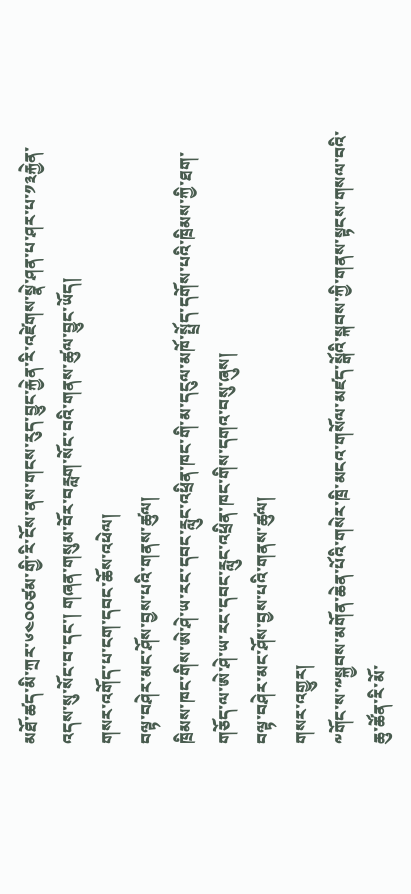མཐོ་ཚད་མི་ཀྲར་༦༤༠༠ཙམ་གྱི་རི་ངོས་ནས་གངས་རུད་བྱུང་རྐྱེན་རི་འཛེགས་སྣེ་ཤན་པ་ཤར་པ་༡༣རྐྱེན་འདས་སུ་སོང་བ་དང་། གཞན་གསུམ་བོར་བརླག་སོང་བའི་གནས་ཚུལ་བྱུང་ཡོད།
གསར་འགོད་པ་ངག་དབང་ཆོས་འཕེལ།
བལྟ་བཤེར་མང་ཤོས་བྱས་པའི་གནས་ཚུལ།
ཁྲིམས་ཁང་གིས་ཨེ་ཤེ་ཡ་རང་དབང་རླུང་འཕྲིན་ཁང་གི་མ་དངུལ་མཁོ་སྤྲོད་དགོས་པའི་ཁྲིམས་ཀྱི་ཐག་གཅོད་ལ་ཨེ་ཤེ་ཡ་རང་དབང་རླུང་འཕྲིན་ཁང་གིས་དགའ་བསུ་ཞུས།
བལྟ་བཤེར་མང་ཤོས་བྱས་པའི་གནས་ཚུལ།
གསར་འགྱུར།
༸གོང་ས་༸སྐྱབས་མགོན་ཆེན་པོའི་གསེར་ཁྲི་མངའ་གསོལ་མཛད་སྒོའི་སྐབས་ཀྱི་གནས་སྟངས་གསལ་བའི་ཆུ་ཚོན་རི་མོ་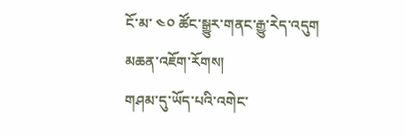ངོ་མ་ ༤༠ ཚོང་སྒྱུར་གནང་རྒྱུ་རེད་འདུག
མཆན་འཇོག་རོགས།
གཤམ་དུ་ཡོད་པའི་འགེང་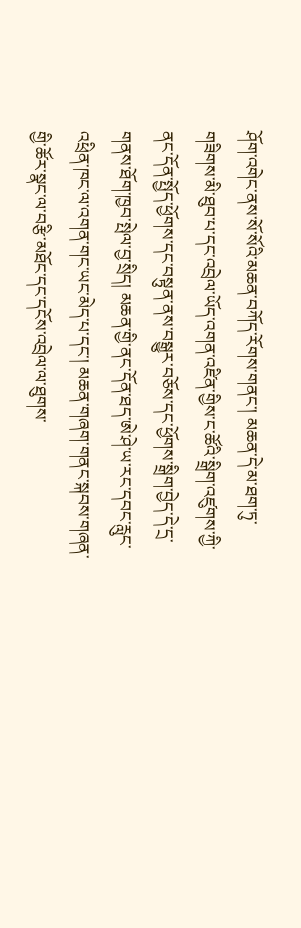ཤོག་འགེང་ནས་སོ་སོའི་མཆན་བཀོད་རོགས་གནང་། མཆན་དེ་མ་ཐག་ཏུ་གཟིགས་མི་ཐུབ་པ་དང་འབྲེལ་ཡོད་འགན་འཛིན་གྱིས་ང་ཚོའི་སྒྲིག་འཛུགས་ཀྱི་ནང་དོན་སྤྱོད་ཕྱོགས་དང་བསྟུན་ནས་བསྒྱུར་བཅོས་དང་ཕྱོགས་སྒྲིག་བྱེད་དེ་དྲ་གནས་ཐོག་ཁྱབ་སྤེལ་བྱ་སྲིད། མཆན་གྱི་ནང་དོན་ཐད་ཨེ་ཤེ་ཡ་རང་དབང་རླུང་འཕྲིན་ཁང་ལ་འགན་གང་ཡང་མེད་པ་དང་། མཆན་གཞག་གནང་སྐབས་གཞན་གྱི་ཚོར་སྣང་ལ་བརྩི་མཐོང་དང་དངོས་འབྲེལ་ལ་ཐུགས་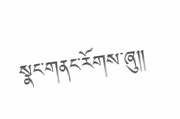སྣང་གནང་རོགས་ཞུ༎